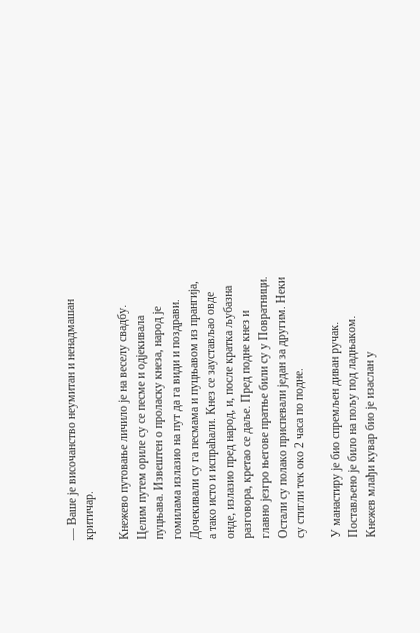— Ваше је височанство неумитан и ненадмашан критичар.

Кнежево путовање личило је на веселу свадбу. Целим путем ориле су се песме и одјекивала пуцњава. Извештен о проласку кнеза, народ је гомилама излазио на пут да га види и поздрави. Дочекивали су га песмама и пуцњавом из прангија, а тако исто и испраћали. Кнез се заустављао овде онде, излазио пред народ, и, после кратка љубазна разговора, кретао се даље. Пред подне кнез и главно језгро његове пратње били су у Повратници. Остали су полако приспевали један за другим. Неки су стигли тек око 2 часа по подне.

У манастиру је био спремљен диван ручак. Постављено је било на пољу под ладњаком. Кнежев млађи кувар био је изаслан у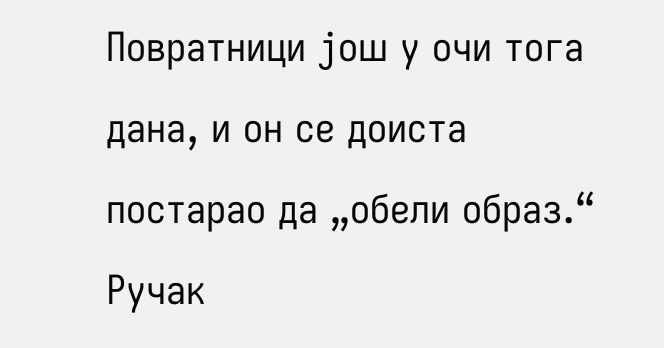Повратници још у очи тога дана, и он се доиста постарао да „обели образ.“ Ручак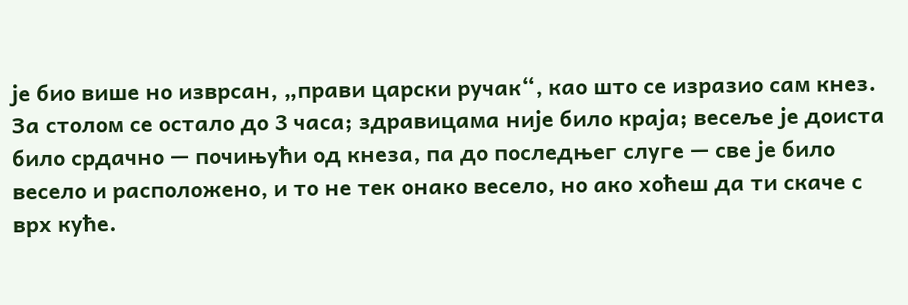је био више но изврсан, „прави царски ручак“, као што се изразио сам кнез. За столом се остало до 3 часа; здравицама није било краја; весеље је доиста било срдачно — почињући од кнеза, па до последњег слуге — све је било весело и расположено, и то не тек онако весело, но ако хоћеш да ти скаче с врх куће.